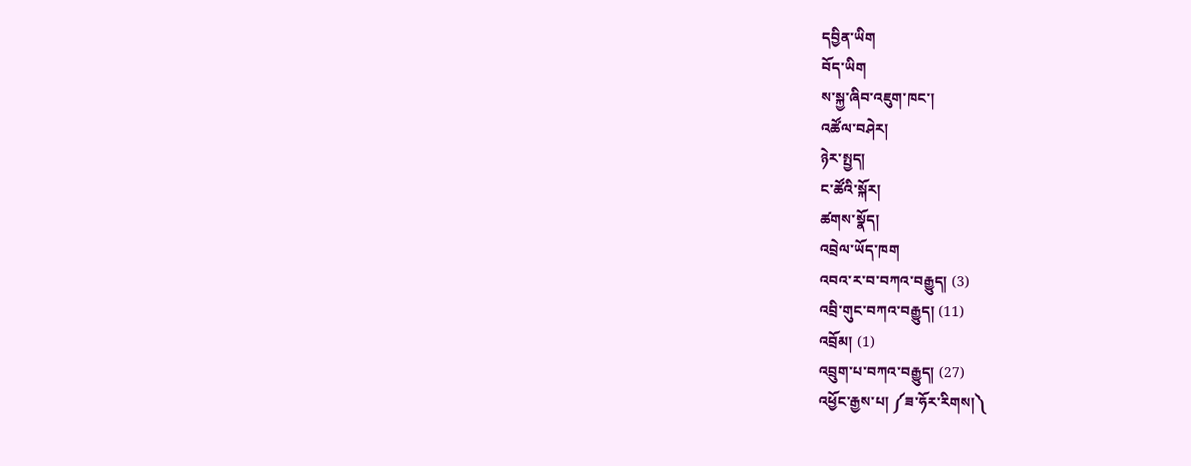དབྱིན་ཡིག
བོད་ཡིག
ས་སྐྱ་ཞིབ་འཇུག་ཁང་།
འཚོལ་བཤེར།
ཉེར་སྤྱད།
ང་ཚོའི་སྐོར།
ཚགས་སྣོད།
འབྲེལ་ཡོད་ཁག
འབའ་ར་བ་བཀའ་བརྒྱུད། (3)
འབྲི་གུང་བཀའ་བརྒྱུད། (11)
འབྲོམ། (1)
འབྲུག་པ་བཀའ་བརྒྱུད། (27)
འཕྱོང་རྒྱས་པ། ༼ཟ་ཧོར་རིགས།༽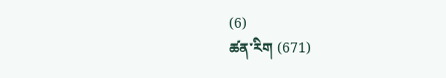(6)
ཚན་རིག (671)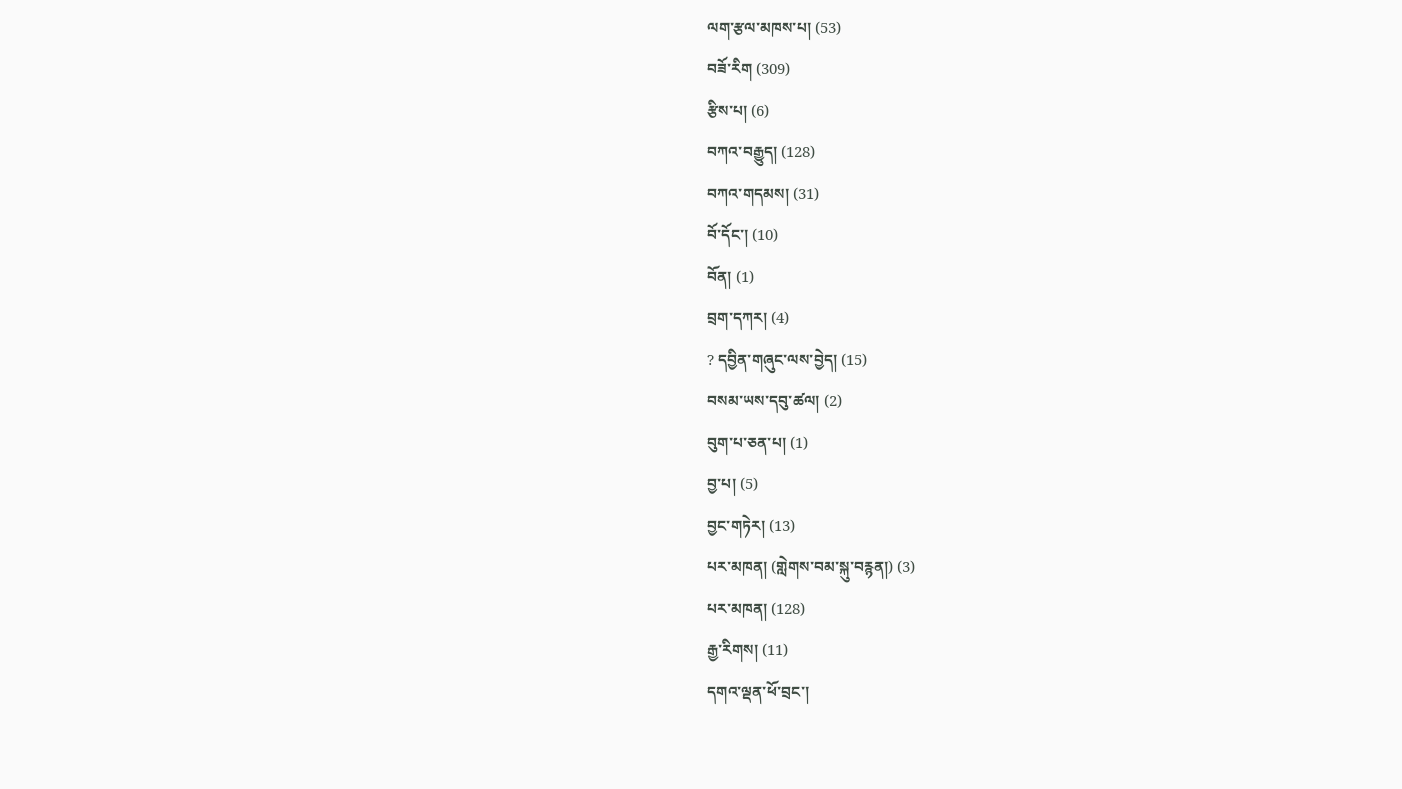ལག་རྩལ་མཁས་པ། (53)
བཟོ་རིག (309)
རྩིས་པ། (6)
བཀའ་བརྒྱུད། (128)
བཀའ་གདམས། (31)
བོ་དོང་། (10)
བོན། (1)
བྲག་དཀར། (4)
? དབྱིན་གཞུང་ལས་བྱེད། (15)
བསམ་ཡས་དབུ་ཚལ། (2)
བུག་པ་ཅན་པ། (1)
བྱ་པ། (5)
བྱང་གཏེར། (13)
པར་མཁན། (གླེགས་བམ་སྐུ་བརྙན།) (3)
པར་མཁན། (128)
རྒྱ་རིགས། (11)
དགའ་ལྡན་ཕོ་བྲང་།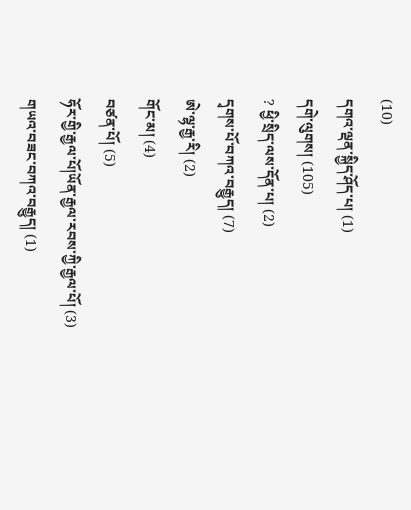(10)
དགའ་ལྡན་སྐྱིད་ཤོད་པ། (1)
དགེ་ལུགས། (105)
? ཕྱི་སྲིད་ལས་དོན་པ། (2)
དྭགས་པོ་བཀའ་བརྒྱུད། (7)
ཨེ་ལྷ་རྒྱ་རི། (2)
གོང་མ། (4)
བཙན་པོ། (5)
ཧོར་གྱི་རྒྱལ་པོ།ཡོན་རྒྱལ་རབས་ཀྱི་རྒྱལ་པོ། (3)
གཡའ་བཟང་བཀའ་བརྒྱུད། (1)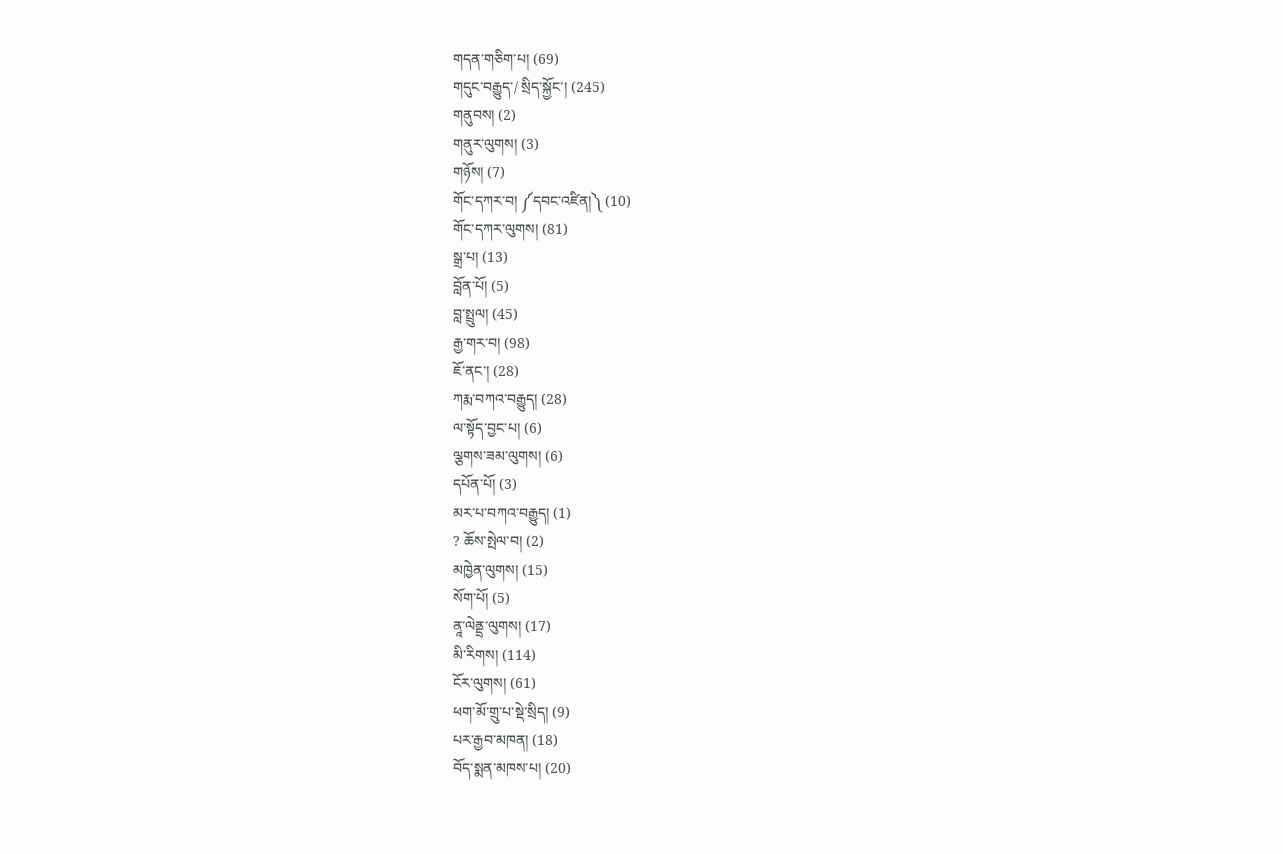གདན་གཅིག་པ། (69)
གདུང་བརྒྱུད་/ སྲིད་སྐྱོང་། (245)
གནུབས། (2)
གནུར་ལུགས། (3)
གཉོས། (7)
གོང་དཀར་བ། ༼དབང་འཛིན།༽ (10)
གོང་དཀར་ལུགས། (81)
སྒྲ་པ། (13)
བློན་པོ། (5)
བླ་སྤྲུལ། (45)
རྒྱ་གར་བ། (98)
ཇོ་ནང་། (28)
ཀརྨ་བཀའ་བརྒྱུད། (28)
ལ་སྟོད་བྱང་པ། (6)
ལྕགས་ཟམ་ལུགས། (6)
དཔོན་པོ། (3)
མར་པ་བཀའ་བརྒྱུད། (1)
? ཆོས་སྤེལ་བ། (2)
མཁྱེན་ལུགས། (15)
སོག་པོ། (5)
ནཱ་ལེནྡྲ་ལུགས། (17)
མི་རིགས། (114)
ངོར་ལུགས། (61)
ཕག་མོ་གྲུ་པ་སྡེ་སྲིད། (9)
པར་རྒྱབ་མཁན། (18)
བོད་སྨན་མཁས་པ། (20)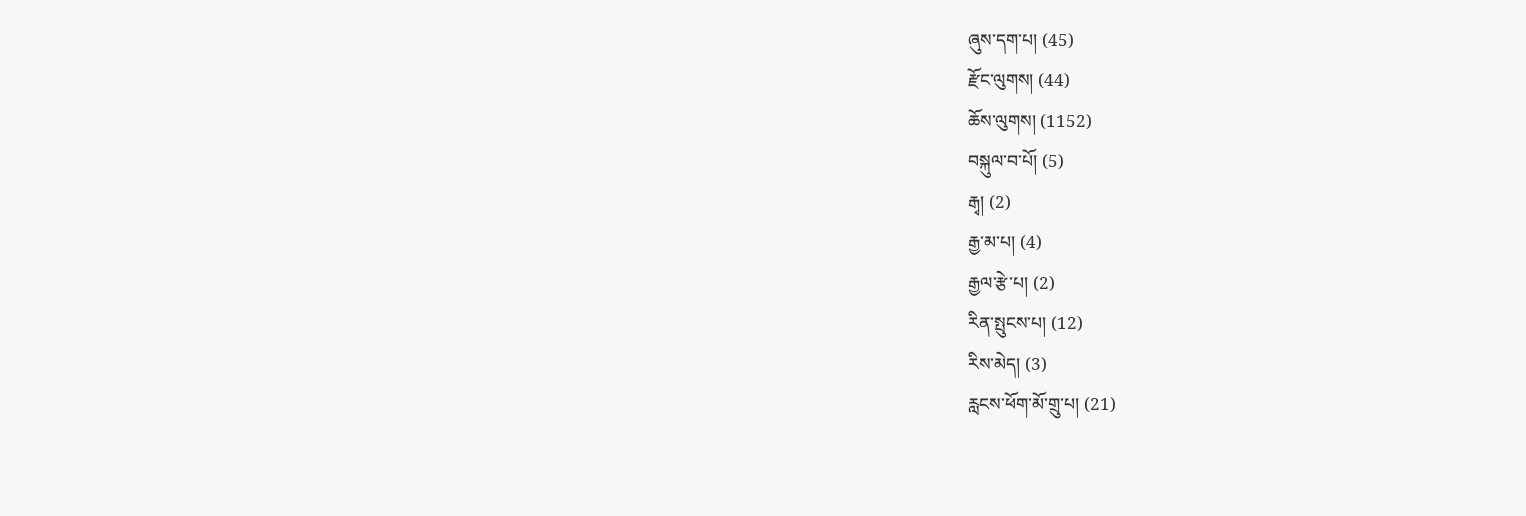ཞུས་དག་པ། (45)
རྫོང་ལུགས། (44)
ཆོས་ལུགས། (1152)
བསྐུལ་བ་པོ། (5)
རྒྭ། (2)
རྒྱ་མ་པ། (4)
རྒྱལ་རྩེ་པ། (2)
རིན་སྤུངས་པ། (12)
རིས་མེད། (3)
རླངས་ཕོག་མོ་གྲུ་པ། (21)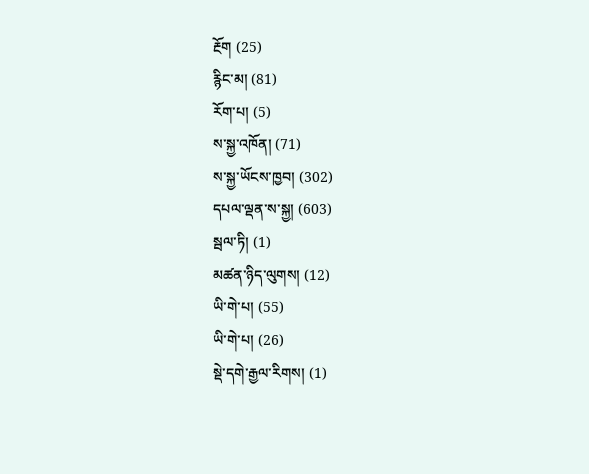རྔོག (25)
རྙིང་མ། (81)
རོག་པ། (5)
ས་སྐྱ་འཁོན། (71)
ས་སྐྱ་ཡོངས་ཁྱབ། (302)
དཔལ་ལྡན་ས་སྐྱ། (603)
སྦལ་ཏི། (1)
མཚན་ཉིད་ལུགས། (12)
ཡི་གེ་པ། (55)
ཡི་གེ་པ། (26)
སྡེ་དགེ་རྒྱལ་རིགས། (1)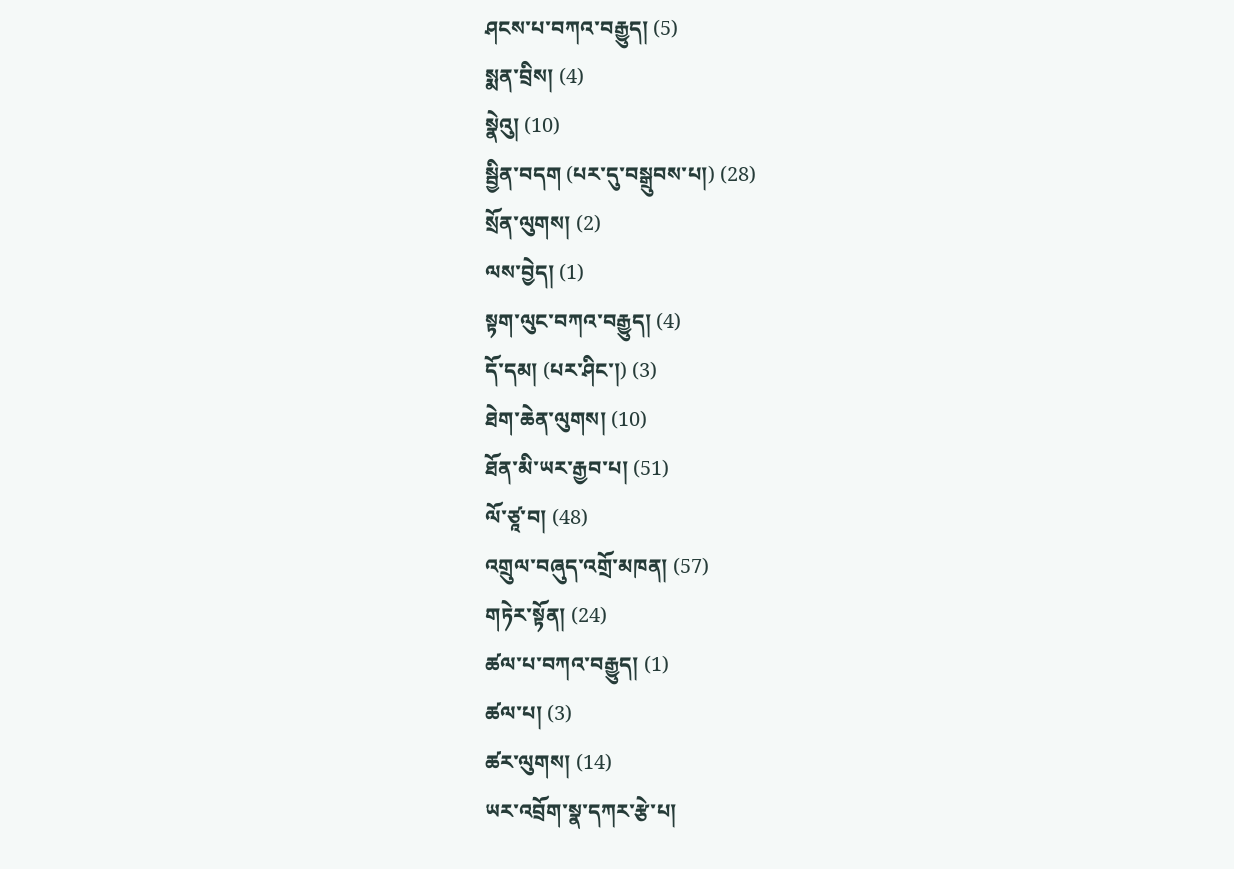ཤངས་པ་བཀའ་བརྒྱུད། (5)
སྨན་བྲིས། (4)
སྣེའུ། (10)
སྦྱིན་བདག (པར་དུ་བསྒྲུབས་པ།) (28)
སྲོན་ལུགས། (2)
ལས་བྱེད། (1)
སྟག་ལུང་བཀའ་བརྒྱུད། (4)
དོ་དམ། (པར་ཤིང་།) (3)
ཐེག་ཆེན་ལུགས། (10)
ཐོན་མི་ཡར་རྒྱབ་པ། (51)
ལོ་ཙཱ་བ། (48)
འགྲུལ་བཞུད་འགྲོ་མཁན། (57)
གཏེར་སྟོན། (24)
ཚལ་པ་བཀའ་བརྒྱུད། (1)
ཚལ་པ། (3)
ཚར་ལུགས། (14)
ཡར་འབྲོག་སྣ་དཀར་རྩེ་པ།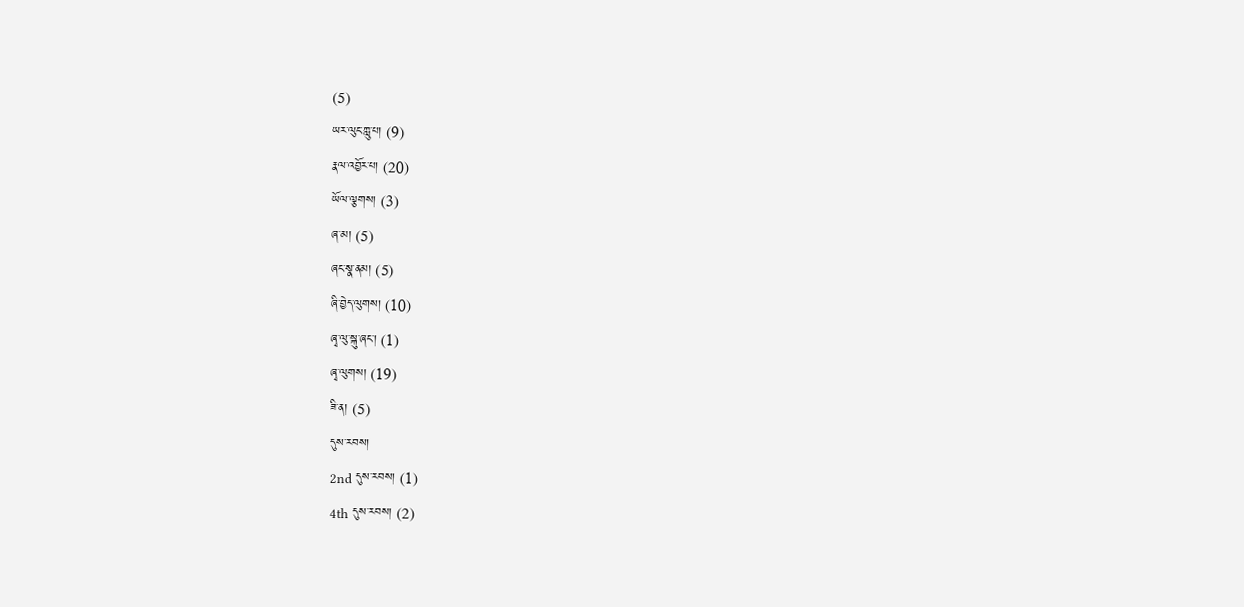(5)
ཡར་ལུང་ཀླུ་པ། (9)
རྣལ་འབྱོར་པ། (20)
ཡོལ་ལྕགས། (3)
ཞ་མ། (5)
ཞང་སྣ་ནམ། (5)
ཞི་བྱེད་ལུགས། (10)
ཞྭ་ལུ་སྐུ་ཞང་། (1)
ཞྭ་ལུགས། (19)
ཟི་ན། (5)
དུས་རབས།
2nd དུས་རབས། (1)
4th དུས་རབས། (2)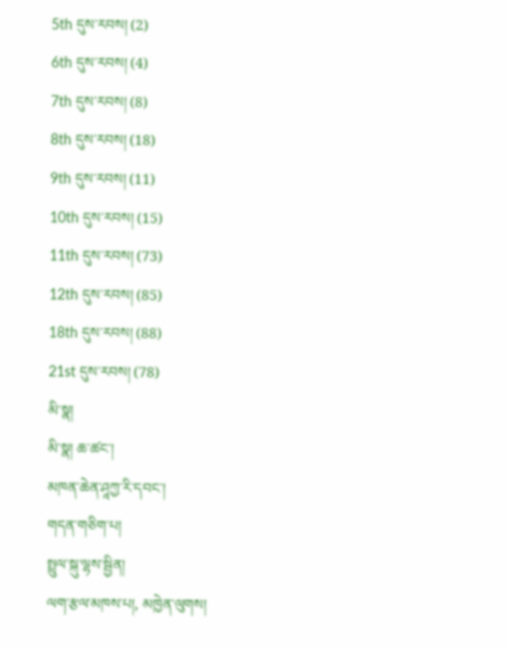5th དུས་རབས། (2)
6th དུས་རབས། (4)
7th དུས་རབས། (8)
8th དུས་རབས། (18)
9th དུས་རབས། (11)
10th དུས་རབས། (15)
11th དུས་རབས། (73)
12th དུས་རབས། (85)
18th དུས་རབས། (88)
21st དུས་རབས། (78)
མི་སྣ།
མི་སྣ། ཆ་ཚང་།
མཁན་ཆེན་ཤཱཀྱ་རི་དབང་།
གདན་གཅིག་པ།
སྤྲུལ་སྐུ་ལྷས་སྦྱིན།
ལག་རྩལ་མཁས་པ།, མཁྱེན་ལུགས།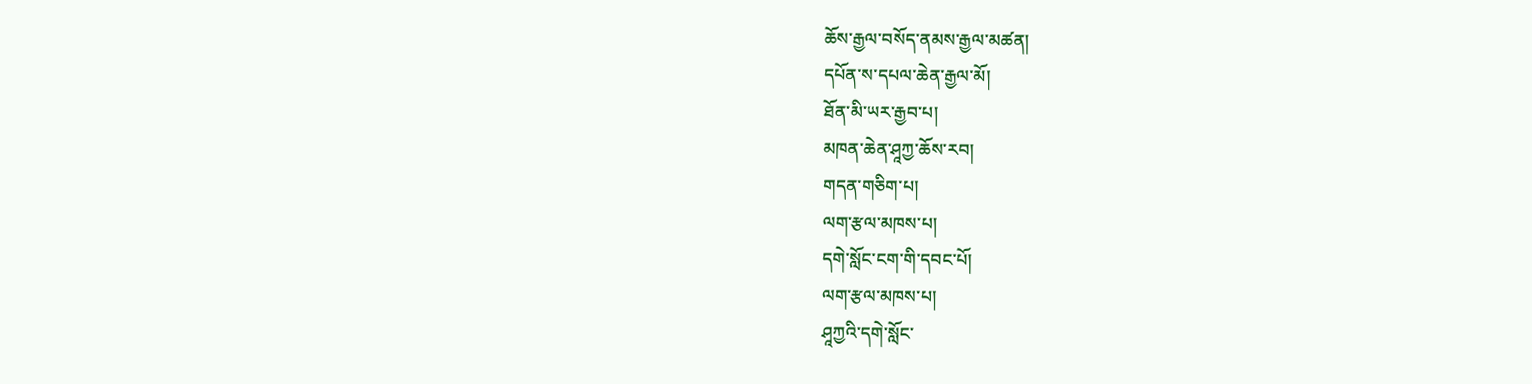ཆོས་རྒྱལ་བསོད་ནམས་རྒྱལ་མཚན།
དཔོན་ས་དཔལ་ཆེན་རྒྱལ་མོ།
ཐོན་མི་ཡར་རྒྱབ་པ།
མཁན་ཆེན་ཤཱཀྱ་ཆོས་རབ།
གདན་གཅིག་པ།
ལག་རྩལ་མཁས་པ།
དགེ་སློང་ངག་གི་དབང་པོ།
ལག་རྩལ་མཁས་པ།
ཤཱཀྱའི་དགེ་སློང་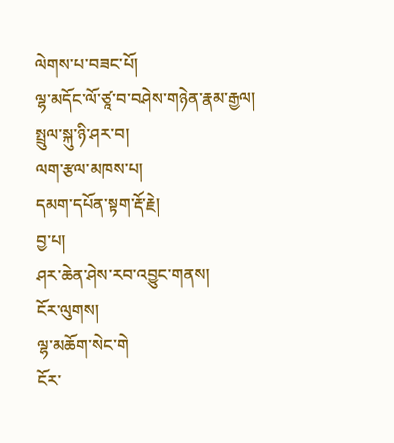ལེགས་པ་བཟང་པོ།
ལྷ་མདོང་ལོ་ཙཱ་བ་བཤེས་གཉེན་རྣམ་རྒྱལ།
སྤྲུལ་སྐུ་ཉི་ཤར་བ།
ལག་རྩལ་མཁས་པ།
དམག་དཔོན་སྟག་རྡོ་རྗེ།
བྱ་པ།
ཤར་ཆེན་ཤེས་རབ་འབྱུང་གནས།
ངོར་ལུགས།
ལྷ་མཆོག་སེང་གེ
ངོར་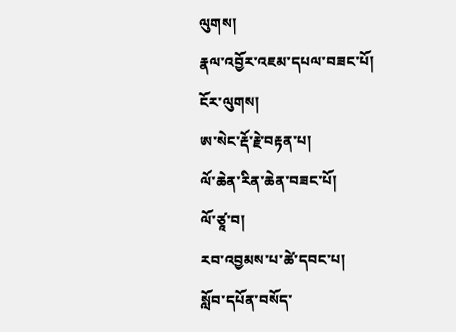ལུགས།
རྣལ་འབྱོར་འཇམ་དཔལ་བཟང་པོ།
ངོར་ལུགས།
ཨ་སེང་རྡོ་རྗེ་བརྟན་པ།
ལོ་ཆེན་རིན་ཆེན་བཟང་པོ།
ལོ་ཙཱ་བ།
རབ་འབྱམས་པ་ཚེ་དབང་པ།
སློབ་དཔོན་བསོད་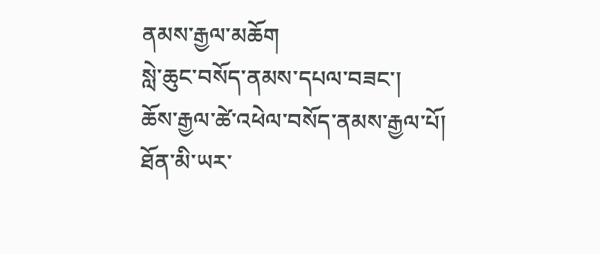ནམས་རྒྱལ་མཆོག
སླེ་ཆུང་བསོད་ནམས་དཔལ་བཟང་།
ཆོས་རྒྱལ་ཚེ་འཕེལ་བསོད་ནམས་རྒྱལ་པོ།
ཐོན་མི་ཡར་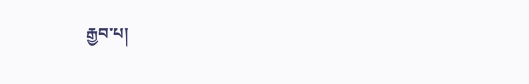རྒྱབ་པ།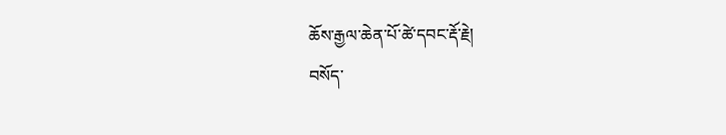ཆོས་རྒྱལ་ཆེན་པོ་ཚེ་དབང་རྡོ་རྗེ།
བསོད་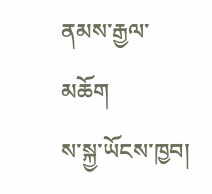ནམས་རྒྱལ་མཆོག
ས་སྐྱ་ཡོངས་ཁྱབ།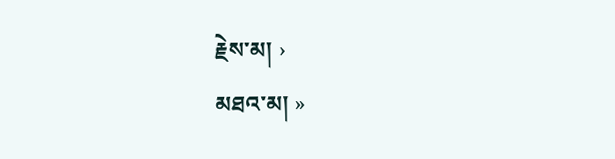རྗེས་མ། ›
མཐའ་མ། »